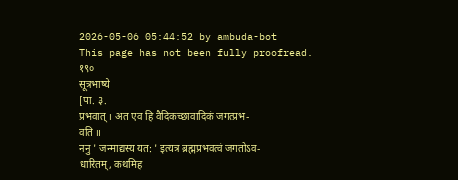2026-05-06 05:44:52 by ambuda-bot
This page has not been fully proofread.
१९०
सूत्रभाष्ये
[पा. ३.
प्रभवात् । अत एव हि वैदिकच्छावादिकं जगत्प्रभ-
वति ॥
ननु ' जन्माद्यस्य यत: ' इत्यत्र ब्रह्मप्रभवत्वं जगतोऽव-
धारितम्, कथमिह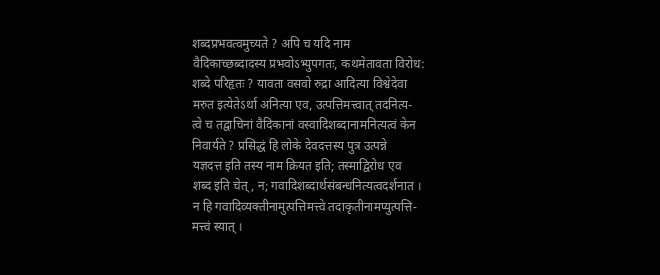शब्दप्रभवत्वमुच्यते ? अपि च यदि नाम
वैदिकाच्छब्दादस्य प्रभवोऽभ्युपगतः, कथमेतावता विरोध:
शब्दे परिहृतः ? यावता वसवो रुद्रा आदित्या विश्वेदेवा
मरुत इत्येतेऽर्था अनित्या एव, उत्पत्तिमत्त्वात् तदनित्य-
त्वे च तद्वाचिनां वैदिकानां वस्वादिशब्दानामनित्यत्वं केन
निवार्यते ? प्रसिद्धं हि लोके देवदत्तस्य पुत्र उत्पन्ने
यज्ञदत्त इति तस्य नाम क्रियत इति; तस्माद्विरोध एव
शब्द इति चेत्, न; गवादिशब्दार्थसंबन्धनित्यत्वदर्शनात ।
न हि गवादिव्यक्तीनामुत्पत्तिमत्त्वे तदाकृतीनामप्युत्पत्ति-
मत्त्वं स्यात् ।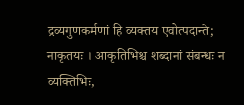द्रव्यगुणकर्मणां हि व्यक्तय एवोत्पदान्ते;
नाकृतयः । आकृतिभिश्च शब्दानां संबन्धः न व्यक्तिभिः,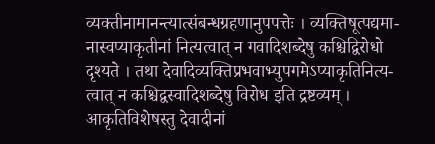व्यक्तीनामानन्त्यात्संबन्धग्रहणानुपपत्तेः । व्यक्तिषूत्पद्यमा-
नास्वप्याकृतीनां नित्यत्वात् न गवादिशब्देषु कश्चिद्विरोधो
दृश्यते । तथा देवादिव्यक्तिप्रभवाभ्युपगमेऽप्याकृतिनित्य-
त्वात् न कश्चिद्वस्वादिशब्देषु विरोध इति द्रष्टव्यम् ।
आकृतिविशेषस्तु देवादीनां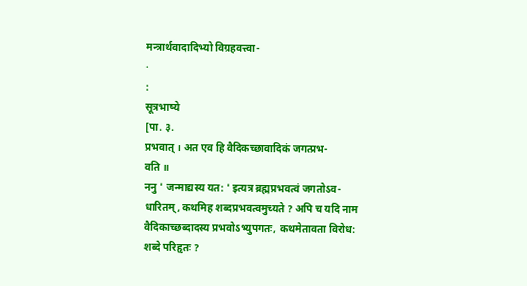मन्त्रार्थवादादिभ्यो विग्रहवत्त्वा-
·
:
सूत्रभाष्ये
[पा. ३.
प्रभवात् । अत एव हि वैदिकच्छावादिकं जगत्प्रभ-
वति ॥
ननु ' जन्माद्यस्य यत: ' इत्यत्र ब्रह्मप्रभवत्वं जगतोऽव-
धारितम्, कथमिह शब्दप्रभवत्वमुच्यते ? अपि च यदि नाम
वैदिकाच्छब्दादस्य प्रभवोऽभ्युपगतः, कथमेतावता विरोध:
शब्दे परिहृतः ?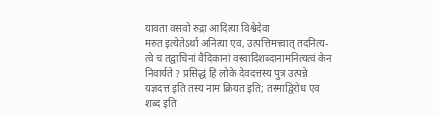यावता वसवो रुद्रा आदित्या विश्वेदेवा
मरुत इत्येतेऽर्था अनित्या एव, उत्पत्तिमत्त्वात् तदनित्य-
त्वे च तद्वाचिनां वैदिकानां वस्वादिशब्दानामनित्यत्वं केन
निवार्यते ? प्रसिद्धं हि लोके देवदत्तस्य पुत्र उत्पन्ने
यज्ञदत्त इति तस्य नाम क्रियत इति; तस्माद्विरोध एव
शब्द इति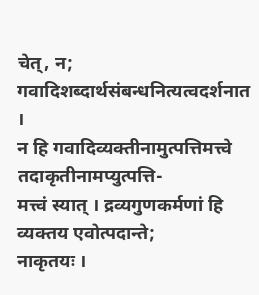चेत्, न; गवादिशब्दार्थसंबन्धनित्यत्वदर्शनात ।
न हि गवादिव्यक्तीनामुत्पत्तिमत्त्वे तदाकृतीनामप्युत्पत्ति-
मत्त्वं स्यात् । द्रव्यगुणकर्मणां हि व्यक्तय एवोत्पदान्ते;
नाकृतयः ।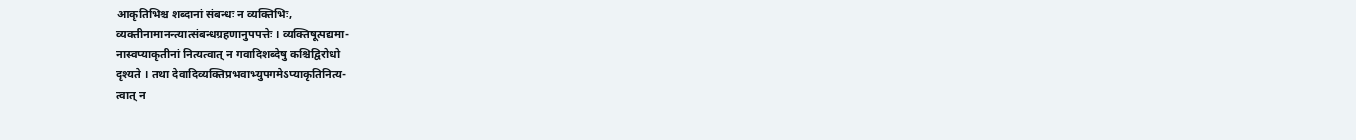आकृतिभिश्च शब्दानां संबन्धः न व्यक्तिभिः,
व्यक्तीनामानन्त्यात्संबन्धग्रहणानुपपत्तेः । व्यक्तिषूत्पद्यमा-
नास्वप्याकृतीनां नित्यत्वात् न गवादिशब्देषु कश्चिद्विरोधो
दृश्यते । तथा देवादिव्यक्तिप्रभवाभ्युपगमेऽप्याकृतिनित्य-
त्वात् न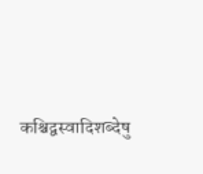कश्चिद्वस्वादिशब्देषु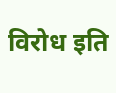विरोध इति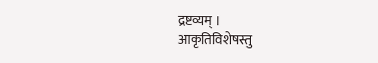द्रष्टव्यम् ।
आकृतिविशेषस्तु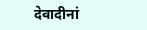देवादीनां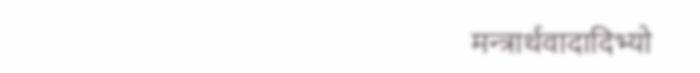मन्त्रार्थवादादिभ्यो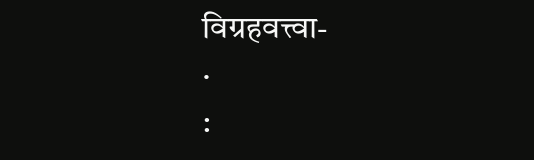विग्रहवत्त्वा-
·
: